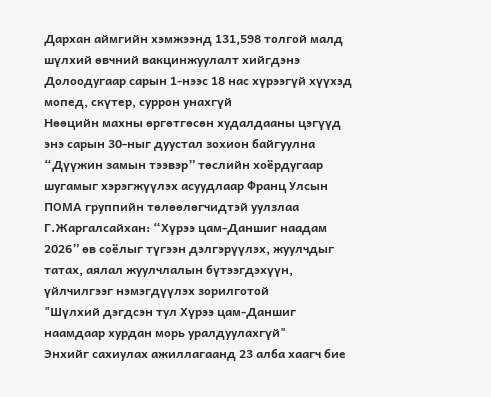Дархан аймгийн хэмжээнд 131,598 толгой малд шүлхий өвчний вакцинжуулалт хийгдэнэ
Долоодугаар сарын 1-нээс 18 нас хүрээгүй хүүхэд мопед, скүтер, суррон унахгүй
Нөөцийн махны өргөтгөсөн худалдааны цэгүүд энэ сарын 30-ныг дуустал зохион байгуулна
“Дүүжин замын тээвэр” төслийн хоёрдугаар шугамыг хэрэгжүүлэх асуудлаар Франц Улсын ПОМА группийн төлөөлөгчидтэй уулзлаа
Г.Жаргалсайхан: “Хүрээ цам-Даншиг наадам 2026” өв соёлыг түгээн дэлгэрүүлэх, жуулчдыг татах, аялал жуулчлалын бүтээгдэхүүн, үйлчилгээг нэмэгдүүлэх зорилготой
"Шүлхий дэгдсэн тул Хүрээ цам-Даншиг наамдаар хурдан морь уралдуулахгүй"
Энхийг сахиулах ажиллагаанд 23 алба хаагч бие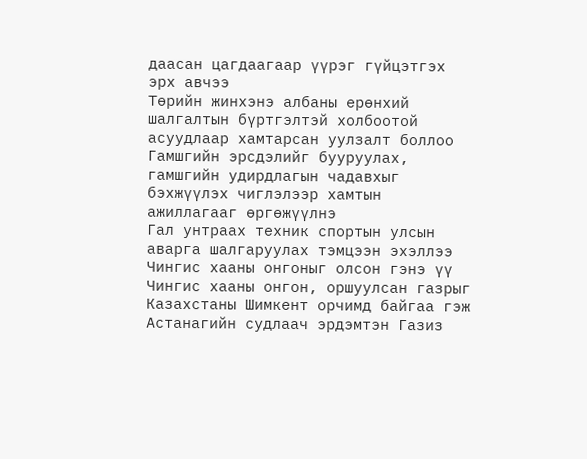даасан цагдаагаар үүрэг гүйцэтгэх эрх авчээ
Төрийн жинхэнэ албаны ерөнхий шалгалтын бүртгэлтэй холбоотой асуудлаар хамтарсан уулзалт боллоо
Гамшгийн эрсдэлийг бууруулах, гамшгийн удирдлагын чадавхыг бэхжүүлэх чиглэлээр хамтын ажиллагааг өргөжүүлнэ
Гал унтраах техник спортын улсын аварга шалгаруулах тэмцээн эхэллээ
Чингис хааны онгоныг олсон гэнэ үү
Чингис хааны онгон, оршуулсан газрыг Казахстаны Шимкент орчимд байгаа гэж Астанагийн судлаач эрдэмтэн Газиз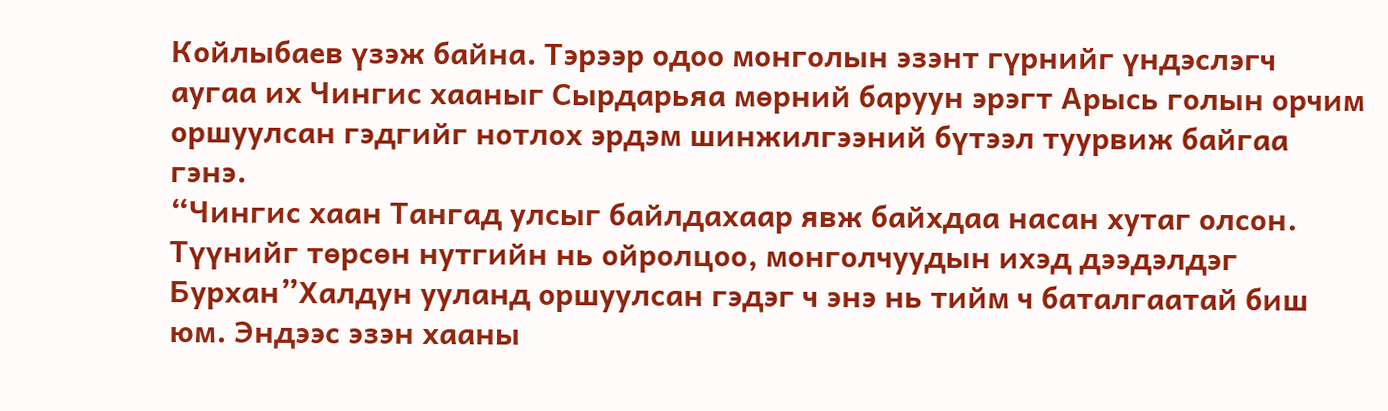Койлыбаев үзэж байна. Тэрээр одоо монголын эзэнт гүрнийг үндэслэгч аугаа их Чингис хааныг Сырдарьяа мөрний баруун эрэгт Арысь голын орчим оршуулсан гэдгийг нотлох эрдэм шинжилгээний бүтээл туурвиж байгаа гэнэ.
“Чингис хаан Тангад улсыг байлдахаар явж байхдаа насан хутаг олсон. Түүнийг төрсөн нутгийн нь ойролцоо, монголчуудын ихэд дээдэлдэг Бурхан”Халдун ууланд оршуулсан гэдэг ч энэ нь тийм ч баталгаатай биш юм. Эндээс эзэн хааны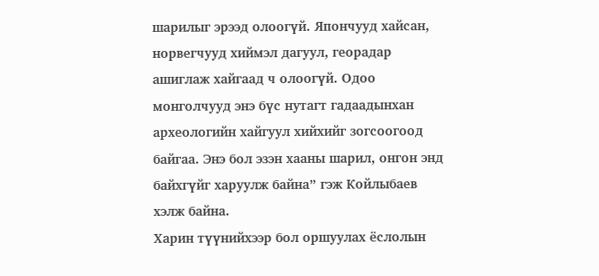шарилыг эрээд олоогүй. Япончууд хайсан, норвегчууд хиймэл дагуул, георадар ашиглаж хайгаад ч олоогүй. Одоо монголчууд энэ бүс нутагт гадаадынхан археологийн хайгуул хийхийг зогсоогоод байгаа. Энэ бол эзэн хааны шарил, онгон энд байхгүйг харуулж байна” гэж Койлыбаев хэлж байна.
Харин түүнийхээр бол оршуулах ёслолын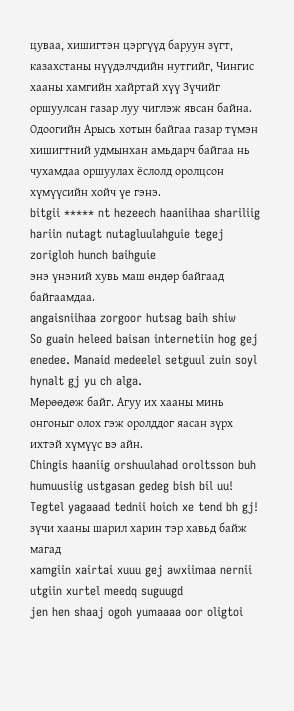цуваа, хишигтэн цэргүүд баруун зүгт, казахстаны нүүдэлчдийн нутгийг, Чингис хааны хамгийн хайртай хүү Зүчийг оршуулсан газар луу чиглэж явсан байна. Одоогийн Арысь хотын байгаа газар түмэн хишигтний удмынхан амьдарч байгаа нь чухамдаа оршуулах ёслолд оролцсон хүмүүсийн хойч үе гэнэ.
bitgii ***** nt hezeech haaniihaa shariliig hariin nutagt nutagluulahguie tegej zorigloh hunch baihguie
энэ үнэний хувь маш өндөр байгаад байгаамдаа.
angaisniihaa zorgoor hutsag baih shiw
So guain heleed baisan internetiin hog gej enedee. Manaid medeelel setguul zuin soyl hynalt gj yu ch alga.
Мөрөөдөж байг. Агуу их хааны минь онгоныг олох гэж оролддог яасан зүрх ихтэй хүмүүс вэ айн.
Chingis haaniig orshuulahad oroltsson buh humuusiig ustgasan gedeg bish bil uu! Tegtel yagaaad tednii hoich xe tend bh gj!
зүчи хааны шарил харин тэр хавьд байж магад
xamgiin xairtai xuuu gej awxiimaa nernii utgiin xurtel meedq suguugd
jen hen shaaj ogoh yumaaaa oor oligtoi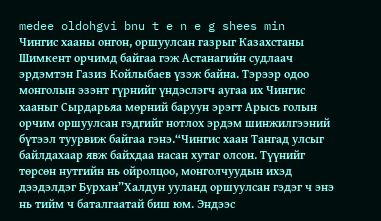medee oldohgvi bnu t e n e g shees min
Чингис хааны онгон, оршуулсан газрыг Казахстаны Шимкент орчимд байгаа гэж Астанагийн судлаач эрдэмтэн Газиз Койлыбаев үзэж байна. Тэрээр одоо монголын эзэнт гүрнийг үндэслэгч аугаа их Чингис хааныг Сырдарьяа мөрний баруун эрэгт Арысь голын орчим оршуулсан гэдгийг нотлох эрдэм шинжилгээний бүтээл туурвиж байгаа гэнэ.“Чингис хаан Тангад улсыг байлдахаар явж байхдаа насан хутаг олсон. Түүнийг төрсөн нутгийн нь ойролцоо, монголчуудын ихэд дээдэлдэг Бурхан”Халдун ууланд оршуулсан гэдэг ч энэ нь тийм ч баталгаатай биш юм. Эндээс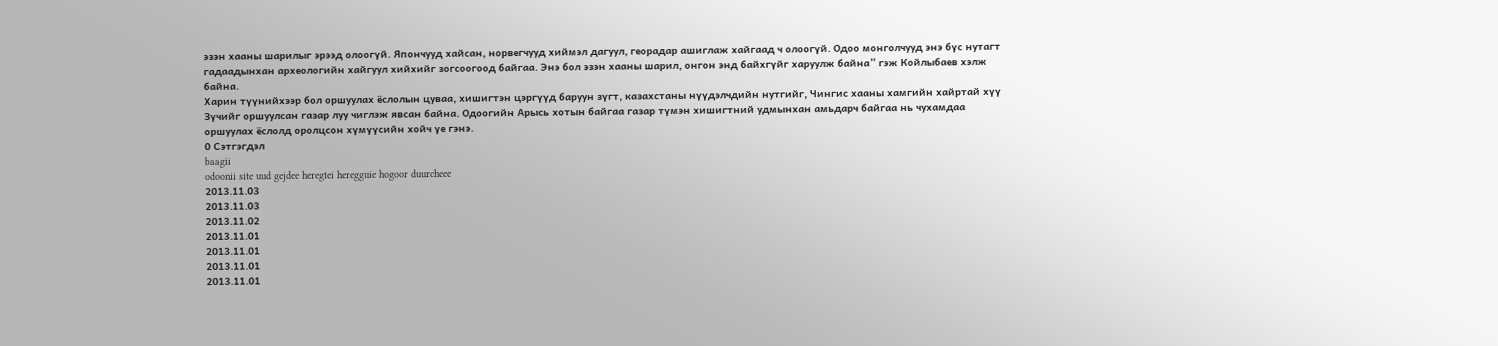эзэн хааны шарилыг эрээд олоогүй. Япончууд хайсан, норвегчууд хиймэл дагуул, георадар ашиглаж хайгаад ч олоогүй. Одоо монголчууд энэ бүс нутагт гадаадынхан археологийн хайгуул хийхийг зогсоогоод байгаа. Энэ бол эзэн хааны шарил, онгон энд байхгүйг харуулж байна” гэж Койлыбаев хэлж байна.
Харин түүнийхээр бол оршуулах ёслолын цуваа, хишигтэн цэргүүд баруун зүгт, казахстаны нүүдэлчдийн нутгийг, Чингис хааны хамгийн хайртай хүү Зүчийг оршуулсан газар луу чиглэж явсан байна. Одоогийн Арысь хотын байгаа газар түмэн хишигтний удмынхан амьдарч байгаа нь чухамдаа оршуулах ёслолд оролцсон хүмүүсийн хойч үе гэнэ.
0 Сэтгэгдэл
baagii
odoonii site uud gejdee heregtei heregguie hogoor duurcheee
2013.11.03
2013.11.03
2013.11.02
2013.11.01
2013.11.01
2013.11.01
2013.11.01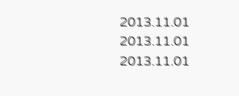2013.11.01
2013.11.01
2013.11.01